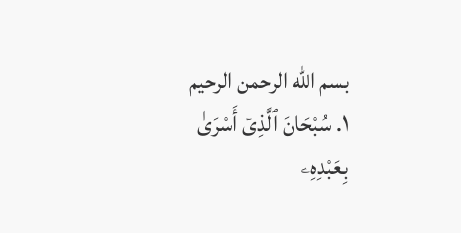بسم الله الرحمن الرحیم
۱. سُبْحَانَ ٱلَّذِیۤ أَسْرَىٰ بِعَبْدِهِۦ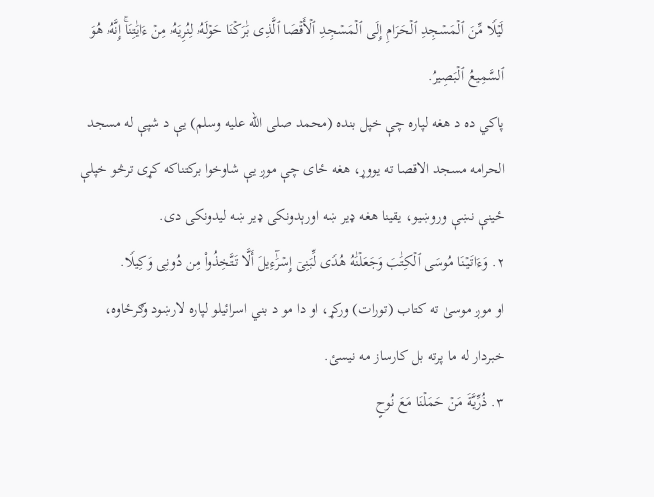لَیۡلࣰا مِّنَ ٱلۡمَسۡجِدِ ٱلۡحَرَامِ إِلَى ٱلۡمَسۡجِدِ ٱلۡأَقۡصَا ٱلَّذِی بَٰرَكۡنَا حَوۡلَهُۥ لِنُرِیَهُۥ مِنۡ ءَایَٰتِنَاۚ إِنَّهُۥ هُوَ ٱلسَّمِیعُ ٱلۡبَصِیرُ.
پاکي ده د هغه لپاره چې خپل بنده (محمد صلى الله عليه وسلم) یې د شپې له مسجد الحرامه مسجد الاقصا ته یووړ، هغه ځای چې موږ یې شاوخوا برکتناکه کړی ترڅو خپلې ځینې نښې وروښیو، یقینا هغه ډير ښه اورېدونکی ډیر ښه لیدونکی دی.
۲. وَءَاتَیۡنَا مُوسَى ٱلۡكِتَٰبَ وَجَعَلۡنَٰهُ هُدࣰى لِّبَنِیۤ إِسۡرَٰٓءِیلَ أَلَّا تَتَّخِذُوا۟ مِن دُونِی وَكِیلࣰا.
او موږ موسیٰ ته کتاب (تورات) ورکړ، او دا مو د بني اسرائيلو لپاره لارښود وګرځاوه، خبردار له ما پرته بل کارساز مه نیسئ.
۳. ذُرِّیَّةَ مَنۡ حَمَلۡنَا مَعَ نُوحٍ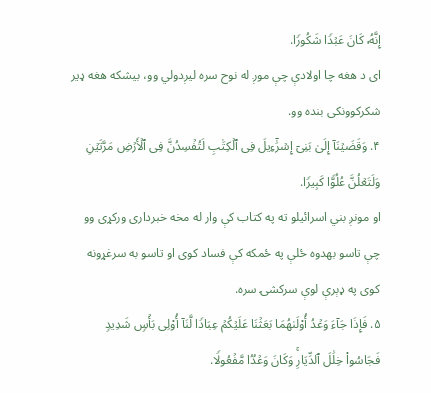إِنَّهُۥ كَانَ عَبۡدࣰا شَكُورࣰا.
ای د هغه چا اولادې چې موږ له نوح سره لیږدولي وو، بیشکه هغه ډير شکرکوونکی بنده وو.
۴. وَقَضَیۡنَآ إِلَىٰ بَنِیۤ إِسۡرَٰٓءِیلَ فِی ٱلۡكِتَٰبِ لَتُفۡسِدُنَّ فِی ٱلۡأَرۡضِ مَرَّتَیۡنِ وَلَتَعۡلُنَّ عُلُوࣰّا كَبِیرࣰا.
او مونږ بني اسرائیلو ته په كتاب كې وار له مخه خبردارى وركړى وو چې تاسو بهدوه ځلې په ځمكه كې فساد كوی او تاسو به سرغړونه كوی په ډېرې لوې سركشۍ سره.
۵. فَإِذَا جَآءَ وَعۡدُ أُو۟لَىٰهُمَا بَعَثۡنَا عَلَیۡكُمۡ عِبَادࣰا لَّنَآ أُو۟لِی بَأۡسࣲ شَدِیدࣲ فَجَاسُوا۟ خِلَٰلَ ٱلدِّیَارِۚ وَكَانَ وَعۡدࣱا مَّفۡعُولࣰا.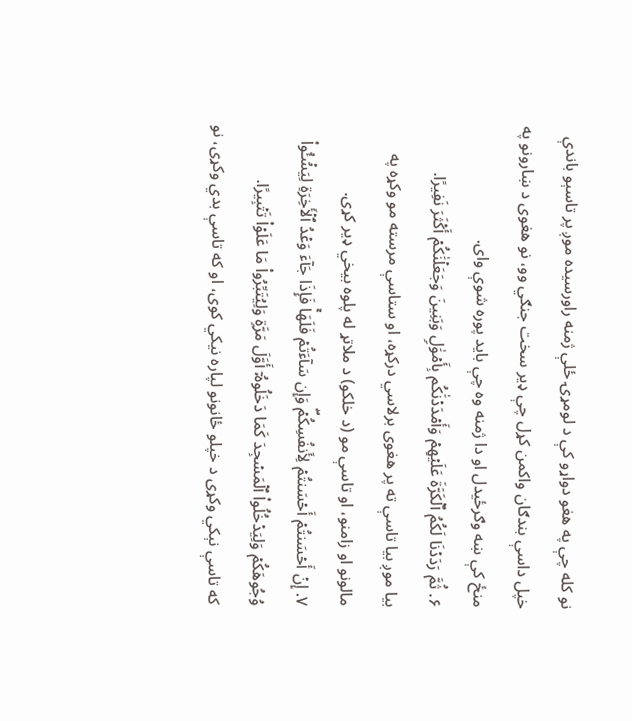نو کله چې په هغو دواړو کې د لومړۍ ځلې ژمنه راورسیده موږ پر تاسېو باندې خپل داسې بندګان واکمن کړل چې ډیر سخت جنګي وو، نو هغوی د ښارونو په منځ کې ښه وګرځيدل او دا ژمنه وه چې باید پوره شوې وای.
۶. ثُمَّ رَدَدۡنَا لَكُمُ ٱلۡكَرَّةَ عَلَیۡهِمۡ وَأَمۡدَدۡنَٰكُم بِأَمۡوَٰلࣲ وَبَنِینَ وَجَعَلۡنَٰكُمۡ أَكۡثَرَ نَفِیرًا.
بیا موږ بیا تاسې ته پر هغوی برلاسي درکړه، او ستاسې مرسته مو وکړه په مالونو او زامنو، او تاسې مو (د خلکو) د ملاتړ له پلوه بیخي ډير کړی.
۷. إِنۡ أَحۡسَنتُمۡ أَحۡسَنتُمۡ لِأَنفُسِكُمۡۖ وَإِن سَآءَتُمۡ فَلَهَاۚ فَإِذَا جَآءَ وَعۡدُ ٱلۡأَخِرَةِ لِیَسُۡـُٔوا۟ وُجُوهَكُمۡ وَلِیَدۡخُلُوا۟ ٱلۡمَسۡجِدَ كَمَا دَخَلُوهُۥٓ أَوَّلَ مَرَّةࣲ وَلِیُتَبِّرُوا۟ مَا عَلَوۡا۟ تَتۡبِیرًا.
که تاسې نېکي وکړی د خپلو ځانونو لپاره نیکي کوی، او که تاسې بدي وکړی، نو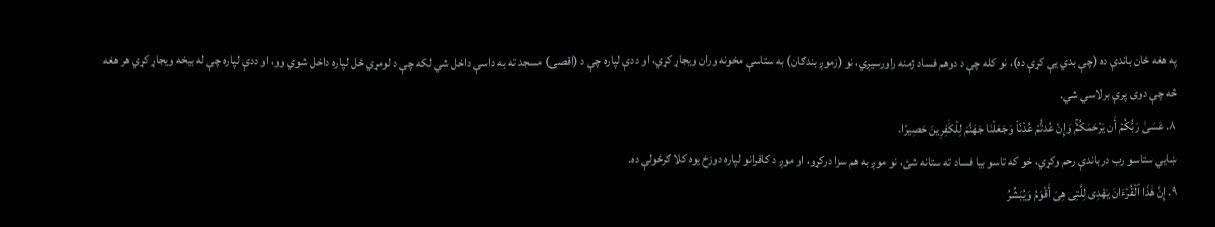په هغه ځان باندې ده (چې بدي يې کړې ده)، نو کله چې د دوهم فساد ژمنه راورسيږي، نو (زموږ بندګان) به ستاسې مخونه وران ویجاړ کړي، او ددې لپاره چې د (اقصی) مسجد ته به داسې داخل شي لکه چې د لومړي ځل لپاره داخل شوي وو، او ددې لپاره چې له بیخه ویجاړ کړي هر هغه څه چې دوی پرې برلاسي شي.
۸. عَسَىٰ رَبُّكُمۡ أَن یَرۡحَمَكُمۡۚ وَإِنۡ عُدتُّمۡ عُدۡنَاۘ وَجَعَلۡنَا جَهَنَّمَ لِلۡكَٰفِرِینَ حَصِیرًا.
ښايي ستاسو رب درباندې رحم وکړي، خو که تاسو بیا فساد ته ستانه شئ، نو موږ به هم سزا درکړو، او موږ د کافرانو لپاره دوزخ یوه کلا ګرځولې ده.
۹. إِنَّ هَٰذَا ٱلۡقُرۡءَانَ یَهۡدِی لِلَّتِی هِیَ أَقۡوَمُ وَیُبَشِّرُ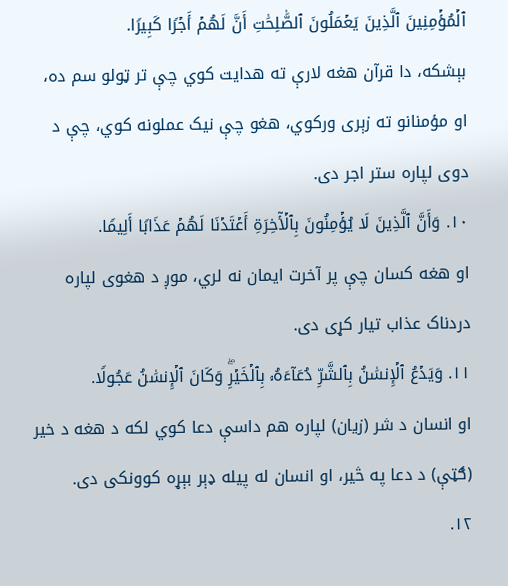ٱلۡمُؤۡمِنِینَ ٱلَّذِینَ یَعۡمَلُونَ ٱلصَّٰلِحَٰتِ أَنَّ لَهُمۡ أَجۡرࣰا كَبِیرࣰا.
بېشکه، دا قرآن هغه لارې ته هدایت کوي چې تر ټولو سم ده، او مؤمنانو ته زېری ورکوي، هغو چې نیک عملونه کوي، چې د دوی لپاره ستر اجر دی.
۱۰. وَأَنَّ ٱلَّذِینَ لَا یُؤۡمِنُونَ بِٱلۡأٓخِرَةِ أَعۡتَدۡنَا لَهُمۡ عَذَابࣰا أَلِیمࣰا.
او هغه کسان چې پر آخرت ایمان نه لري، موږ د هغوی لپاره دردناک عذاب تیار کړی دی.
۱۱. وَیَدۡعُ ٱلۡإِنسَٰنُ بِٱلشَّرِّ دُعَآءَهُۥ بِٱلۡخَیۡرِۖ وَكَانَ ٱلۡإِنسَٰنُ عَجُولࣰا.
او انسان د شر (زیان) لپاره هم داسې دعا کوي لکه د هغه د خیر (ګټې) د دعا په څیر، او انسان له پیله ډېر بېړه کوونکی دی.
۱۲.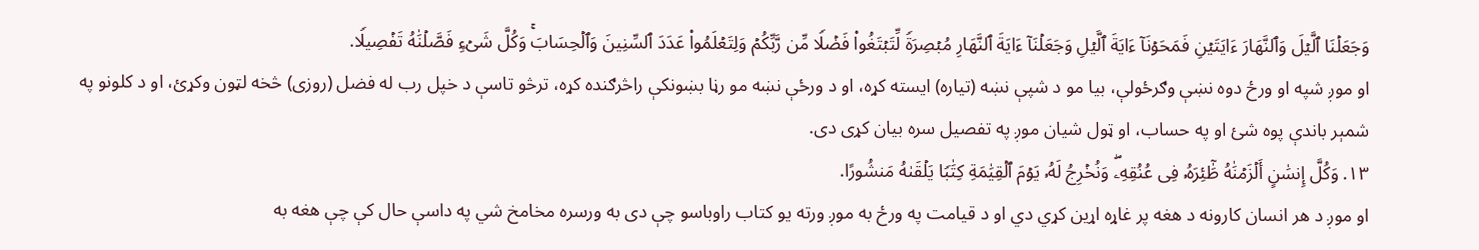وَجَعَلۡنَا ٱلَّیۡلَ وَٱلنَّهَارَ ءَایَتَیۡنِ فَمَحَوۡنَآ ءَایَةَ ٱلَّیۡلِ وَجَعَلۡنَآ ءَایَةَ ٱلنَّهَارِ مُبۡصِرَةࣰ لِّتَبۡتَغُوا۟ فَضۡلࣰا مِّن رَّبِّكُمۡ وَلِتَعۡلَمُوا۟ عَدَدَ ٱلسِّنِینَ وَٱلۡحِسَابَۚ وَكُلَّ شَیۡءࣲ فَصَّلۡنَٰهُ تَفۡصِیلࣰا.
او موږ شپه او ورځ دوه نښې وګرځولې، بیا مو د شپې نښه (تیاره) ایسته کړه، او د ورځې نښه مو رڼا بښونکې راڅرګنده کړه، ترڅو تاسې د خپل رب له فضل (روزی) څخه لټون وکړئ، او د کلونو په شمېر باندې پوه شئ او په حساب، او ټول شیان موږ په تفصیل سره بیان کړی دی.
۱۳. وَكُلَّ إِنسَٰنٍ أَلۡزَمۡنَٰهُ طَٰٓئِرَهُۥ فِی عُنُقِهِۦۖ وَنُخۡرِجُ لَهُۥ یَوۡمَ ٱلۡقِیَٰمَةِ كِتَٰبࣰا یَلۡقَىٰهُ مَنشُورًا.
او موږ د هر انسان کارونه د هغه پر غاړه اړین کړي دي او د قیامت په ورځ به موږ ورته یو کتاب راوباسو چې دی به ورسره مخامخ شي په داسې حال کې چې هغه به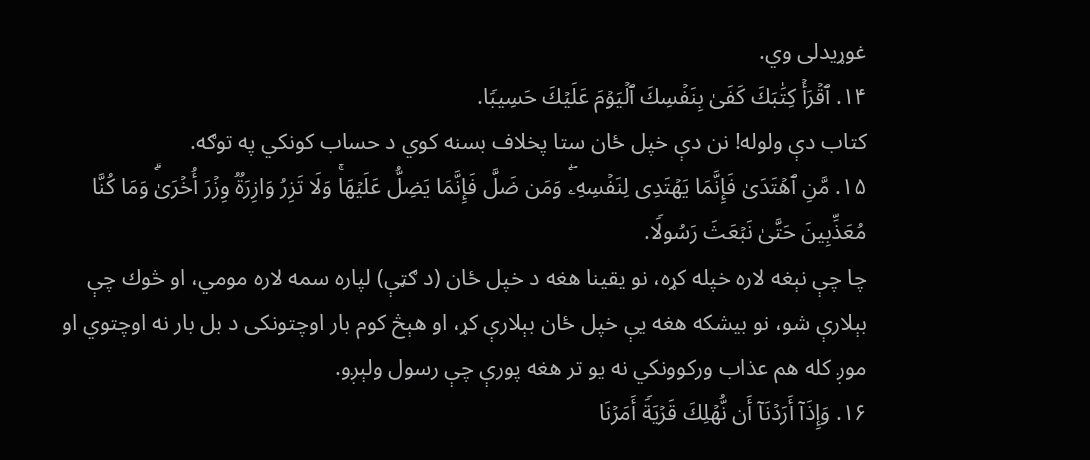غوړیدلی وي.
۱۴. ٱقۡرَأۡ كِتَٰبَكَ كَفَىٰ بِنَفۡسِكَ ٱلۡیَوۡمَ عَلَیۡكَ حَسِیبࣰا.
کتاب دې ولوله! نن دې خپل ځان ستا پخلاف بسنه کوي د حساب کونکي په توګه.
۱۵. مَّنِ ٱهۡتَدَىٰ فَإِنَّمَا یَهۡتَدِی لِنَفۡسِهِۦۖ وَمَن ضَلَّ فَإِنَّمَا یَضِلُّ عَلَیۡهَاۚ وَلَا تَزِرُ وَازِرَةࣱ وِزۡرَ أُخۡرَىٰۗ وَمَا كُنَّا مُعَذِّبِینَ حَتَّىٰ نَبۡعَثَ رَسُولࣰا.
چا چې نېغه لاره خپله کړه، نو یقینا هغه د خپل ځان (د ګټې) لپاره سمه لاره مومي، او څوك چې بېلارې شو، نو بیشکه هغه يې خپل ځان بېلارې کړ، او هېڅ کوم بار اوچتونكى د بل بار نه اوچتوي او موږ كله هم عذاب وركوونكي نه یو تر هغه پورې چې رسول ولېږو.
۱۶. وَإِذَآ أَرَدۡنَآ أَن نُّهۡلِكَ قَرۡیَةࣰ أَمَرۡنَا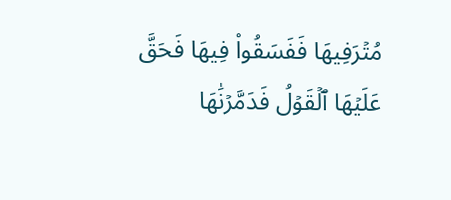مُتۡرَفِیهَا فَفَسَقُوا۟ فِیهَا فَحَقَّ عَلَیۡهَا ٱلۡقَوۡلُ فَدَمَّرۡنَٰهَا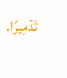تَدۡمِیرࣰا.